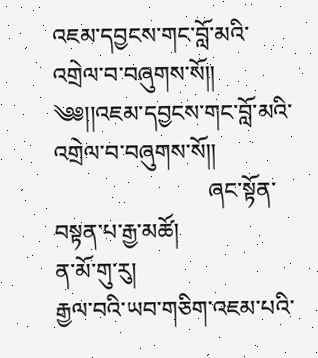འཇམ་དབྱངས་གང་བློ་མའི་འགྲེལ་བ་བཞུགས་སོ།།
༄༅།།འཇམ་དབྱངས་གང་བློ་མའི་འགྲེལ་བ་བཞུགས་སོ།།
                           ཞང་སྟོན་བསྟན་པ་རྒྱ་མཚོ།
ན་མོ་གུ་རུ།
རྒྱལ་བའི་ཡབ་གཅིག་འཇམ་པའི་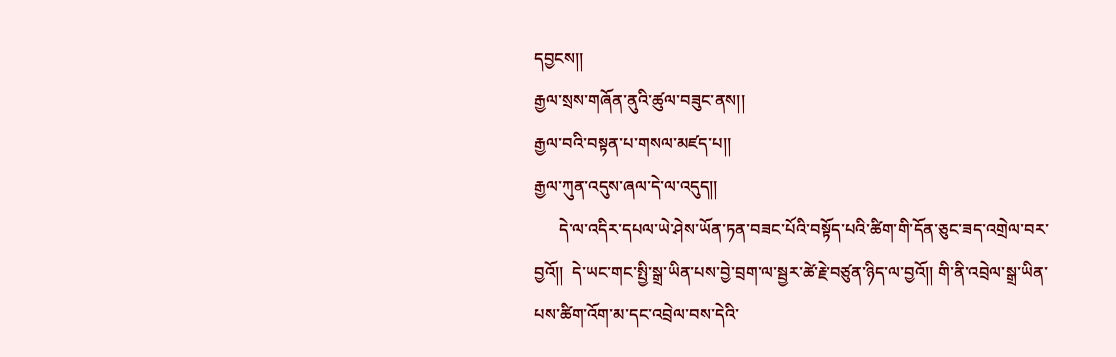དབྱངས།།
རྒྱལ་སྲས་གཞོན་ནུའི་ཚུལ་བཟུང་ནས།།
རྒྱལ་བའི་བསྟན་པ་གསལ་མཛད་པ།།
རྒྱལ་ཀུན་འདུས་ཞལ་དེ་ལ་འདུད།།
      དེ་ལ་འདིར་དཔལ་ཡེ་ཤེས་ཡོན་ཏན་བཟང་པོའི་བསྟོད་པའི་ཚིག་གི་དོན་ཅུང་ཟད་འགྲེལ་བར་བྱའོ།།  དེ་ཡང་གང་སྤྱི་སྒྲ་ཡིན་པས་བྱེ་བྲག་ལ་སྦྱར་ཚེ་རྗེ་བཙུན་ཉིད་ལ་བྱའོ།། གི་ནི་འབྲེལ་སྒྲ་ཡིན་པས་ཚིག་འོག་མ་དང་འབྲེལ་བས་དེའི་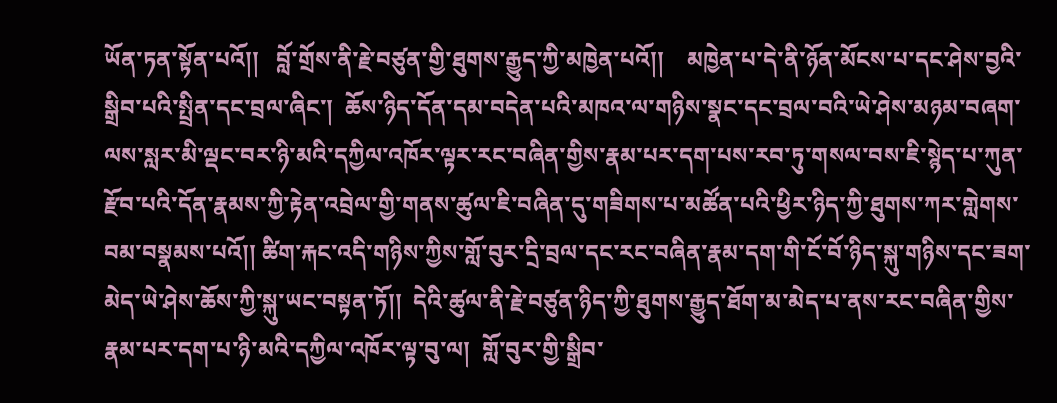ཡོན་ཏན་སྟོན་པའོ།།   བློ་གྲོས་ནི་རྗེ་བཙུན་གྱི་ཐུགས་རྒྱུད་ཀྱི་མཁྱེན་པའོ།།    མཁྱེན་པ་དེ་ནི་ཉོན་མོངས་པ་དང་ཤེས་བྱའི་སྒྲིབ་པའི་སྤྲིན་དང་བྲལ་ཞིང་།  ཆོས་ཉིད་དོན་དམ་བདེན་པའི་མཁའ་ལ་གཉིས་སྣང་དང་བྲལ་བའི་ཡེ་ཤེས་མཉམ་བཞག་ལས་སླར་མི་ལྡང་བར་ཉི་མའི་དཀྱིལ་འཁོར་ལྟར་རང་བཞིན་གྱིས་རྣམ་པར་དག་པས་རབ་ཏུ་གསལ་བས་ཇི་སྙེད་པ་ཀུན་རྫོབ་པའི་དོན་རྣམས་ཀྱི་རྟེན་འབྲེལ་གྱི་གནས་ཚུལ་ཇི་བཞིན་དུ་གཟིགས་པ་མཚོན་པའི་ཕྱིར་ཉིད་ཀྱི་ཐུགས་ཀར་གླེགས་བམ་བསྣམས་པའོ།། ཚིག་རྐང་འདི་གཉིས་ཀྱིས་གློ་བུར་དྲི་བྲལ་དང་རང་བཞིན་རྣམ་དག་གི་ངོ་བོ་ཉིད་སྐུ་གཉིས་དང་ཟག་མེད་ཡེ་ཤེས་ཆོས་ཀྱི་སྐུ་ཡང་བསྟན་ཏོ།།  དེའི་ཚུལ་ནི་རྗེ་བཙུན་ཉིད་ཀྱི་ཐུགས་རྒྱུད་ཐོག་མ་མེད་པ་ནས་རང་བཞིན་གྱིས་རྣམ་པར་དག་པ་ཉི་མའི་དཀྱིལ་འཁོར་ལྟ་བུ་ལ།  གློ་བུར་གྱི་སྒྲིབ་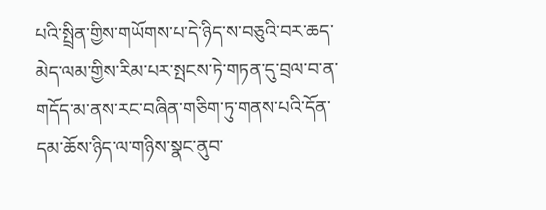པའི་སྤྲིན་གྱིས་གཡོགས་པ་དེ་ཉིད་ས་བཅུའི་བར་ཆད་མེད་ལམ་གྱིས་རིམ་པར་སྤངས་ཏེ་གཏན་དུ་བྲལ་བ་ན་གདོད་མ་ནས་རང་བཞིན་གཅིག་ཏུ་གནས་པའི་དོན་དམ་ཆོས་ཉིད་ལ་གཉིས་སྣང་ནུབ་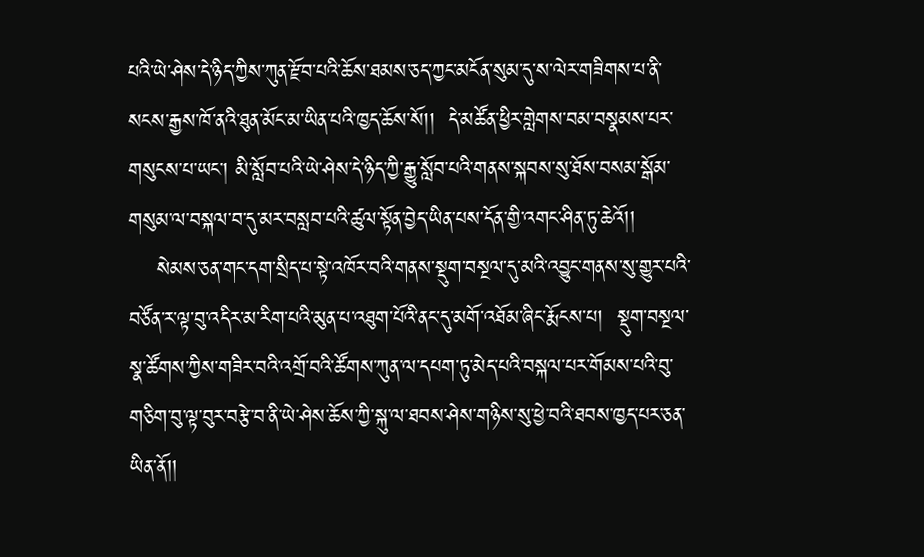པའི་ཡེ་ཤེས་དེ་ཉིད་ཀྱིས་ཀུན་རྫོབ་པའི་ཆོས་ཐམས་ཅད་ཀྱང་མངོན་སུམ་དུ་ས་ལེར་གཟིགས་པ་ནི་སངས་རྒྱས་ཁོ་ནའི་ཐུན་མོང་མ་ཡིན་པའི་ཁྱད་ཆོས་སོ།།  དེ་མཚོན་ཕྱིར་གླེགས་བམ་བསྣམས་པར་གསུངས་པ་ཡང་། མི་སློབ་པའི་ཡེ་ཤེས་དེ་ཉིད་ཀྱི་རྒྱུ་སློབ་པའི་གནས་སྐབས་སུ་ཐོས་བསམ་སྒོམ་གསུམ་ལ་བསྐལ་བ་དུ་མར་བསླབ་པའི་ཚུལ་སྟོན་བྱེད་ཡིན་པས་དོན་གྱི་འགང་ཤིན་ཏུ་ཆེའོ།།
    སེམས་ཅན་གང་དག་སྲིད་པ་སྟེ་འཁོར་བའི་གནས་སྡུག་བསྔལ་དུ་མའི་འབྱུང་གནས་སུ་གྱུར་པའི་བཙོན་ར་ལྟ་བུ་འདིར་མ་རིག་པའི་མུན་པ་འཐུག་པོའི་ནང་དུ་མགོ་འཐོམ་ཞིང་རྨོངས་པ།  སྡུག་བསྔལ་སྣ་ཚོགས་ཀྱིས་གཟིར་བའི་འགྲོ་བའི་ཚོགས་ཀུན་ལ་དཔག་ཏུ་མེད་པའི་བསྐལ་པར་གོམས་པའི་བུ་གཅིག་བུ་ལྟ་བུར་བརྩེ་བ་ནི་ཡེ་ཤེས་ཆོས་ཀྱི་སྐུ་ལ་ཐབས་ཤེས་གཉིས་སུ་ཕྱེ་བའི་ཐབས་ཁྱད་པར་ཅན་ཡིན་ནོ།།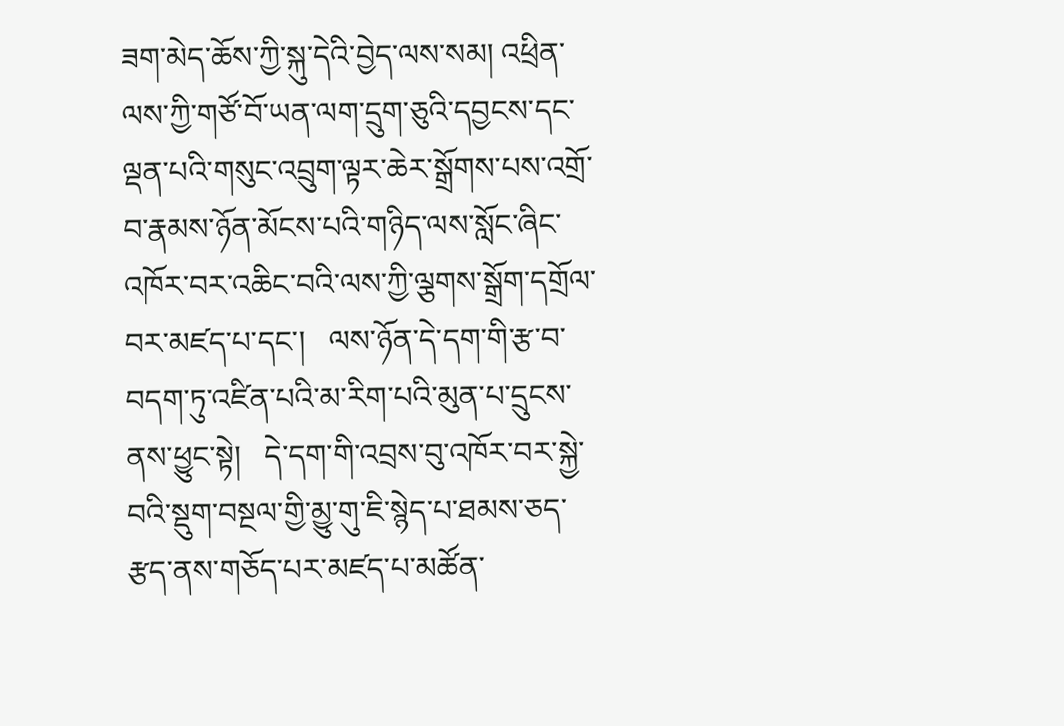ཟག་མེད་ཆོས་ཀྱི་སྐུ་དེའི་བྱེད་ལས་སམ། འཕྲིན་ལས་ཀྱི་གཙོ་བོ་ཡན་ལག་དྲུག་ཅུའི་དབྱངས་དང་ལྡན་པའི་གསུང་འབྲུག་ལྟར་ཆེར་སྒྲོགས་པས་འགྲོ་བ་རྣམས་ཉོན་མོངས་པའི་གཉིད་ལས་སློང་ཞིང་འཁོར་བར་འཆིང་བའི་ལས་ཀྱི་ལྕགས་སྒྲོག་དགྲོལ་བར་མཛད་པ་དང་།   ལས་ཉོན་དེ་དག་གི་རྩ་བ་བདག་ཏུ་འཛིན་པའི་མ་རིག་པའི་མུན་པ་དྲུངས་ནས་ཕྱུང་སྟེ།   དེ་དག་གི་འབྲས་བུ་འཁོར་བར་སྐྱེ་བའི་སྡུག་བསྔལ་གྱི་མྱུ་གུ་ཇི་སྙེད་པ་ཐམས་ཅད་རྩད་ནས་གཅོད་པར་མཛད་པ་མཚོན་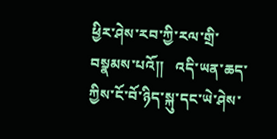ཕྱིར་ཤེས་རབ་ཀྱི་རལ་གྲི་བསྣམས་པའོ།།   འདི་ཡན་ཆད་ཀྱིས་ངོ་བོ་ཉིད་སྐུ་དང་ཡེ་ཤེས་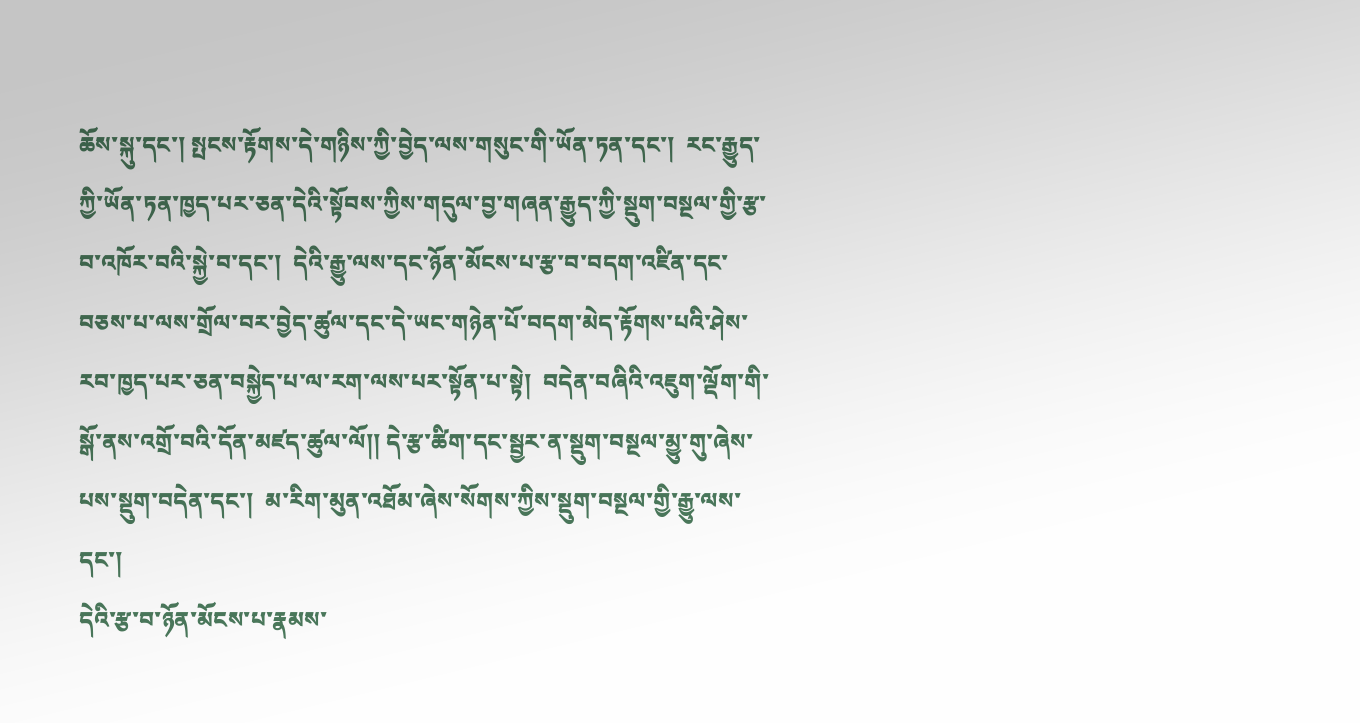ཆོས་སྐུ་དང་། སྤངས་རྟོགས་དེ་གཉིས་ཀྱི་བྱེད་ལས་གསུང་གི་ཡོན་ཏན་དང་།  རང་རྒྱུད་ཀྱི་ཡོན་ཏན་ཁྱད་པར་ཅན་དེའི་སྟོབས་ཀྱིས་གདུལ་བྱ་གཞན་རྒྱུད་ཀྱི་སྡུག་བསྔལ་གྱི་རྩ་བ་འཁོར་བའི་སྐྱེ་བ་དང་།  དེའི་རྒྱུ་ལས་དང་ཉོན་མོངས་པ་རྩ་བ་བདག་འཛིན་དང་བཅས་པ་ལས་གྲོལ་བར་བྱེད་ཚུལ་དང་དེ་ཡང་གཉེན་པོ་བདག་མེད་རྟོགས་པའི་ཤེས་རབ་ཁྱད་པར་ཅན་བསྐྱེད་པ་ལ་རག་ལས་པར་སྟོན་པ་སྟེ།  བདེན་བཞིའི་འཇུག་ལྡོག་གི་སྒོ་ནས་འགྲོ་བའི་དོན་མཛད་ཚུལ་ལོ།། དེ་རྩ་ཚིག་དང་སྦྱར་ན་སྡུག་བསྔལ་མྱུ་གུ་ཞེས་པས་སྡུག་བདེན་དང་།  མ་རིག་མུན་འཐོམ་ཞེས་སོགས་ཀྱིས་སྡུག་བསྔལ་གྱི་རྒྱུ་ལས་དང་།
དེའི་རྩ་བ་ཉོན་མོངས་པ་རྣམས་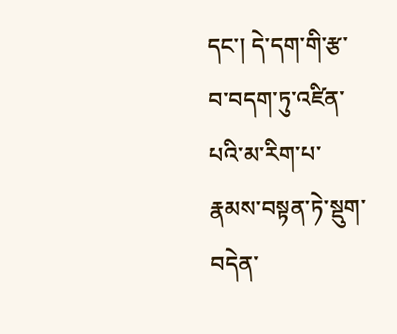དང་། དེ་དག་གི་རྩ་བ་བདག་ཏུ་འཛིན་པའི་མ་རིག་པ་རྣམས་བསྟན་ཏེ་སྡུག་བདེན་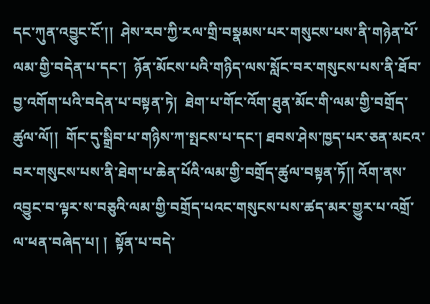དང་ཀུན་འབྱུང་ངོ་།།  ཤེས་རབ་ཀྱི་རལ་གྲི་བསྣམས་པར་གསུངས་པས་ནི་གཉེན་པོ་ལམ་གྱི་བདེན་པ་དང་།  ཉོན་མོངས་པའི་གཉིད་ལས་སློང་བར་གསུངས་པས་ནི་ཐོབ་བྱ་འགོག་པའི་བདེན་པ་བསྟན་ཏེ།  ཐེག་པ་གོང་འོག་ཐུན་མོང་གི་ལམ་གྱི་བགྲོད་ཚུལ་ལོ།།  གོང་དུ་སྒྲིབ་པ་གཉིས་ཀ་སྤངས་པ་དང་། ཐབས་ཤེས་ཁྱད་པར་ཅན་མངའ་བར་གསུངས་པས་ནི་ཐེག་པ་ཆེན་པོའི་ལམ་གྱི་བགྲོད་ཚུལ་བསྟན་ཏོ།། འོག་ནས་འབྱུང་བ་ལྟར་ས་བཅུའི་ལམ་གྱི་བགྲོད་པའང་གསུངས་པས་ཚད་མར་གྱུར་པ་འགྲོ་ལ་ཕན་བཞེད་པ། །  སྟོན་པ་བདེ་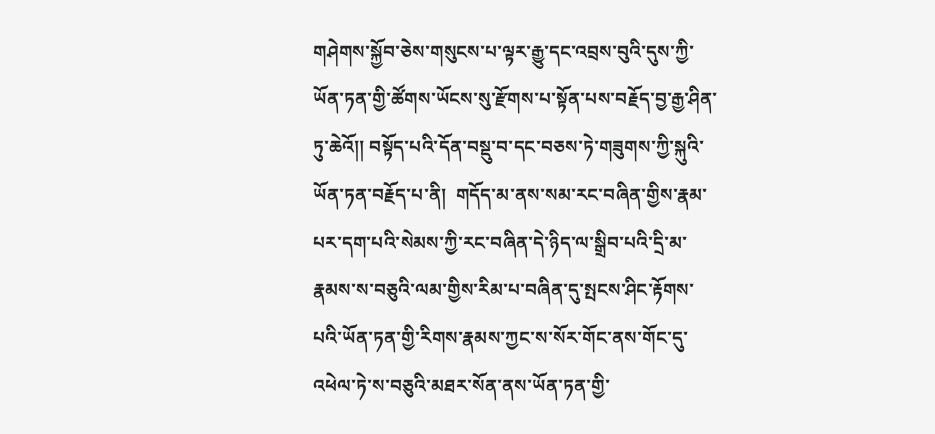གཤེགས་སྐྱོབ་ཅེས་གསུངས་པ་ལྟར་རྒྱུ་དང་འབྲས་བུའི་དུས་ཀྱི་ཡོན་ཏན་གྱི་ཚོགས་ཡོངས་སུ་རྫོགས་པ་སྟོན་པས་བརྗོད་བྱ་རྒྱ་ཤིན་ཏུ་ཆེའོ།། བསྟོད་པའི་དོན་བསྡུ་བ་དང་བཅས་ཏེ་གཟུགས་ཀྱི་སྐུའི་ཡོན་ཏན་བརྗོད་པ་ནི།  གདོད་མ་ནས་སམ་རང་བཞིན་གྱིས་རྣམ་པར་དག་པའི་སེམས་ཀྱི་རང་བཞིན་དེ་ཉིད་ལ་སྒྲིབ་པའི་དྲི་མ་རྣམས་ས་བཅུའི་ལམ་གྱིས་རིམ་པ་བཞིན་དུ་སྤངས་ཤིང་རྟོགས་པའི་ཡོན་ཏན་གྱི་རིགས་རྣམས་ཀྱང་ས་སོར་གོང་ནས་གོང་དུ་འཕེལ་ཏེ་ས་བཅུའི་མཐར་སོན་ནས་ཡོན་ཏན་གྱི་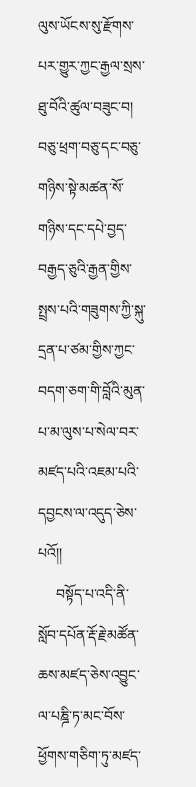ལུས་ཡོངས་སུ་རྫོགས་པར་གྱུར་ཀྱང་རྒྱལ་སྲས་ཐུ་བོའི་ཚུལ་བཟུང་བ།  བཅུ་ཕྲག་བཅུ་དང་བཅུ་གཉིས་སྟེ་མཚན་སོ་གཉིས་དང་དཔེ་བྱད་བརྒྱད་ཅུའི་རྒྱན་གྱིས་སྤྲས་པའི་གཟུགས་ཀྱི་སྐུ་དྲན་པ་ཙམ་གྱིས་ཀྱང་བདག་ཅག་གི་བློའི་མུན་པ་མ་ལུས་པ་སེལ་བར་མཛད་པའི་འཇམ་པའི་དབྱངས་ལ་འདུད་ཅེས་པའོ།།
     བསྟོད་པ་འདི་ནི་སློབ་དཔོན་རྡོ་རྗེ་མཚོན་ཆས་མཛད་ཅེས་འབྱུང་ལ་པཎྜི་ཏ་མང་བོས་ཕྱོགས་གཅིག་ཏུ་མཛད་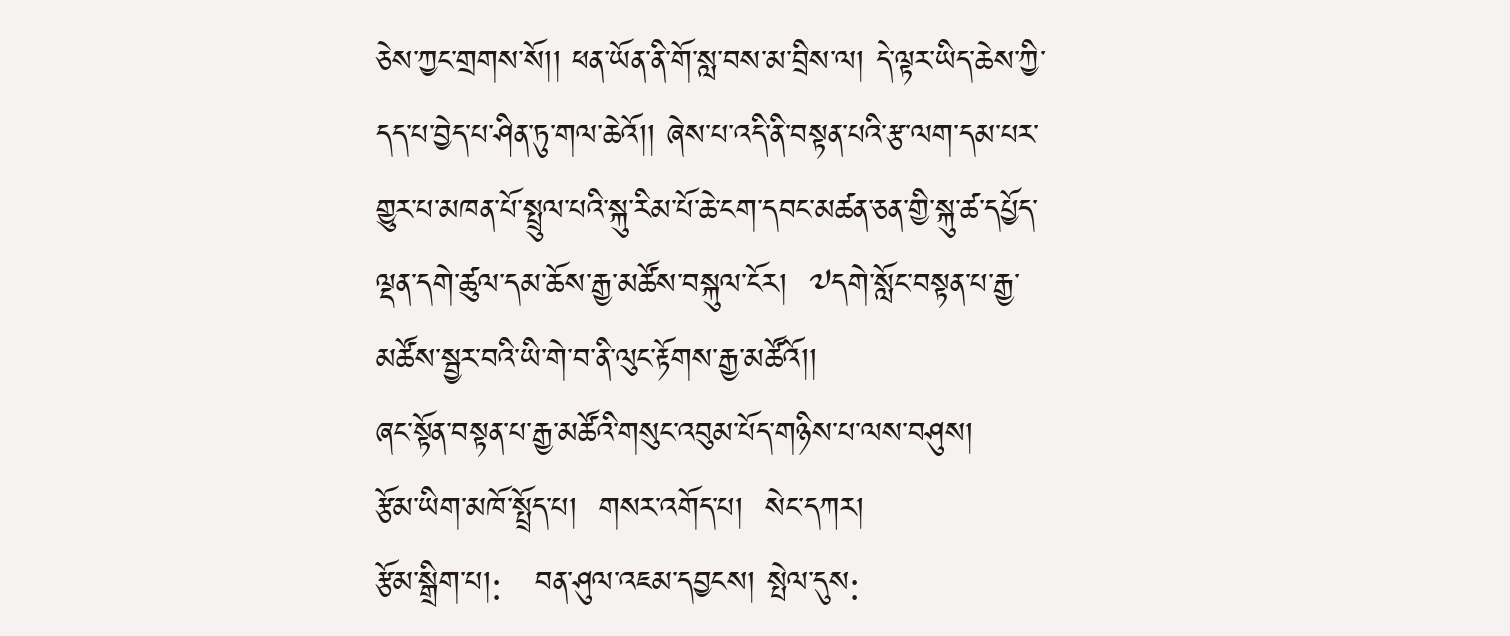ཅེས་ཀྱང་གྲགས་སོ།། ཕན་ཡོན་ནི་གོ་སླ་བས་མ་བྲིས་ལ། དེ་ལྟར་ཡིད་ཆེས་ཀྱི་དད་པ་བྱེད་པ་ཤིན་ཏུ་གལ་ཆེའོ།། ཞེས་པ་འདི་ནི་བསྟན་པའི་རྩ་ལག་དམ་པར་གྱུར་པ་མཁན་པོ་སྤྲུལ་པའི་སྐུ་རིམ་པོ་ཆེ་ངག་དབང་མཚན་ཅན་གྱི་སྐུ་ཚ་དཔྱོད་ལྡན་དགེ་ཚུལ་དམ་ཆོས་རྒྱ་མཚོས་བསྐུལ་ངོར།  ༧དགེ་སློང་བསྟན་པ་རྒྱ་མཚོས་སྦྱར་བའི་ཡི་གེ་བ་ནི་ལུང་རྟོགས་རྒྱ་མཚོའོ།།
ཞང་སྟོན་བསྟན་པ་རྒྱ་མཚོའི་གསུང་འབུམ་པོད་གཉིས་པ་ལས་བཤུས།
རྩོམ་ཡིག་མཁོ་སྤྲོད་པ།  གསར་འགོད་པ།  སེང་དཀར།
རྩོམ་སྒྲིག་པ།:   བན་ཤུལ་འཇམ་དབྱངས། སྤེལ་དུས: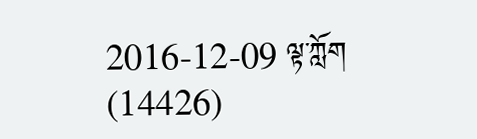2016-12-09 ལྟ་ཀློག (14426)